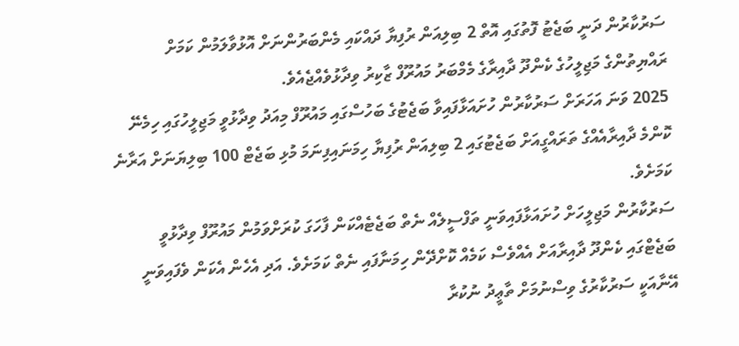ސަރުކާރުން ދަނީ ބަޖެޓު ފޮތުގައި އޮތް 2 ބިލިއަން ރުފިޔާ ދައްކައި މެންބަރުންނަށް އޮޅުވާލަމުން ކަމަށް ރައްޔިތުންގެ މަޖިލީހުގެ ކެންދޫ ދާއިރާގެ މެމްބަރު މައުރޫފް ޒާކިރު ވިދާޅުވެއްޖެއެވެ.
2025 ވަނަ އަހަރަށް ސަރުކާރުން ހުށައަޅާފައިވާ ބަޖެޓުގެ ބަހުސްގައި މައުރޫފް މިއަދު ވިދާޅުވީ މަޖިލީހުގައި ހިމެނޭ ކޮންމެ ދާއިރާއެއްގެ ތަރައްގީއަށް ބަޖެޓުގައި 2 ބިލިއަން ރުފިޔާ ހިމަނައިފިނަމަ މުޅި ބަޖެޓް 100 ބިލިޔަނަށް އަރާނެ ކަމަށެވެ.
ސަރުކާރުން މަޖިލީހަށް ހުށައަޅާފައިވަނީ ތަފްސީލެއް ނެތް ބަޖެޓެއްކަން ފާހަގަ ކުރަށްވަމުން މައުރޫފް ވިދާޅުވީ ބަޖެޓްގައި ކެންދޫ ދާއިރާއަށް އެއްވެސް ކަމެއް ކޮށްދޭން ހިމަނާފައި ނެތް ކަމަށެވެ. އަދި އެހެން އެކަން ވެފައިވަނީ އޭނާއަކީ ސަރުކާރުގެ ވިސްނުމަށް ތާޢީދު ނުކުރާ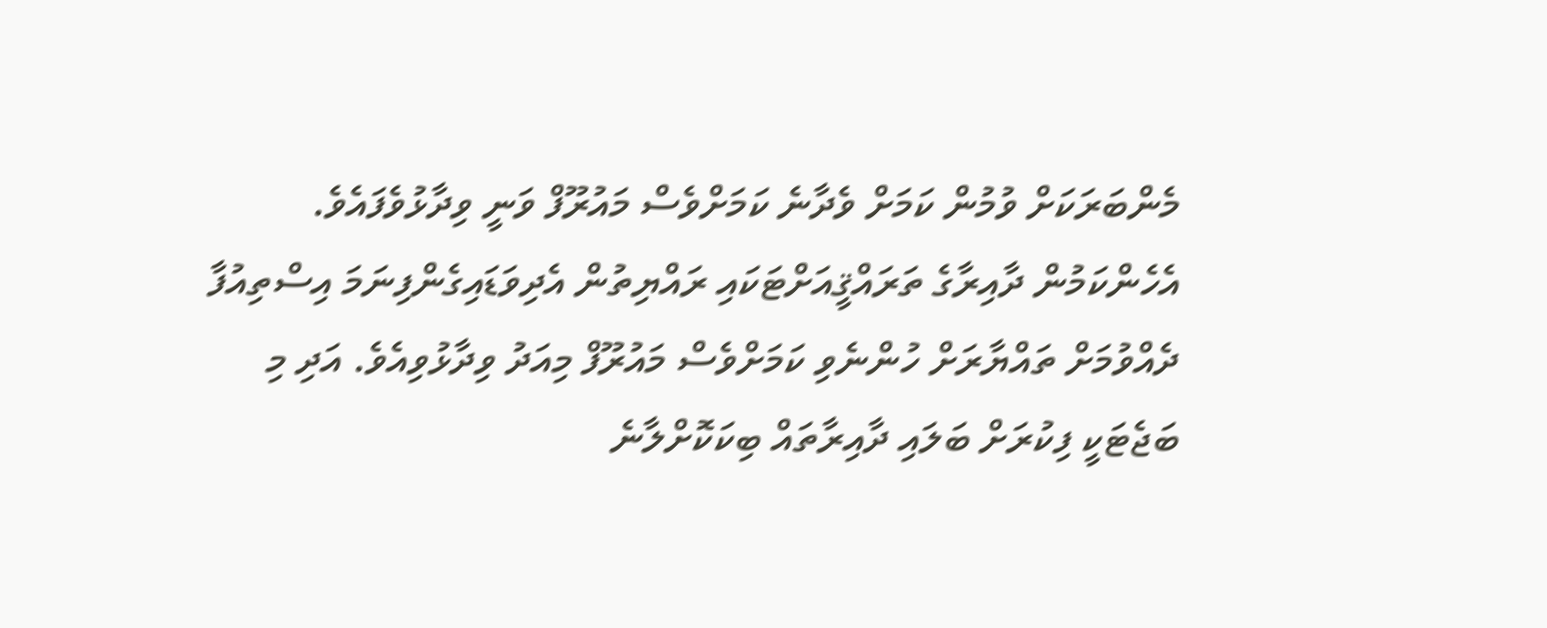މެންބަރަކަށް ވުމުން ކަމަށް ވެދާނެ ކަމަށްވެސް މައުރޫފް ވަނީ ވިދާޅުވެފައެވެ.
އެހެންކަމުން ދާއިރާގެ ތަރައްޤީއަށްޓަކައި ރައްޔިތުން އެދިވަޑައިގެންފިނަމަ އިސްތިއުފާ ދެއްވުމަށް ތައްޔާރަށް ހުންނެވި ކަމަށްވެސް މައުރޫފް މިއަދު ވިދާޅުވިއެވެ. އަދި މި ބަޖެޓަކީ ފިކުރަށް ބަލައި ދާއިރާތައް ބިކަކޮށްލާނެ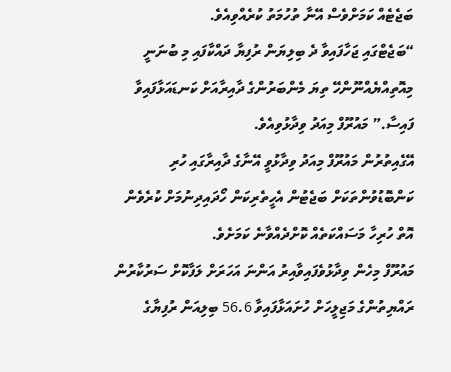ބަޖެޓެއް ކަމަށްވެސް އޭނާ ތުހުމަތު ކުރެއްވިއެވެ.
“ބަޖެޓްގައި ޖަހާފައިވާ ދެ ބިލިޔަން ރުފިޔާ ދައްކާފައި މި ބުނަނީ މިއޮތިއްޔެއްނޫންހޭ ތިޔަ މެންބަރުންގެ ދާއިރާއަށް ކަނޑައަޅާފައިވާ ފައިސާ.” މައުރޫފް މިއަދު ވިދާޅުވިއެވެ.
އޭގެއިތުރުން މައުރޫފް މިއަދު ވިދާޅުވީ އޭނާގެ ދާއިރާގައި ހުރި ކަންބޮޑުވުންތަކަށް ބަޖެޓުން އެހީތެރިކަން ހޯދައިދިނުމަށް ކުރެވެން އޮތް ހުރިހާ މަސައްކަތެއް ކޮށްދެއްވާނެ ކަމަށެވެ.
މައުރޫފް މިހެން ވިދާޅުވެފައިވާއިރު އަންނަ އަހަރަށް ލަފާކޮށް ސަރުކާރުން ރައްޔިތުންގެ މަޖިލީހަށް ހުށައަޅާފައިވާ 56.6 ބިލިއަން ރުފިޔާގެ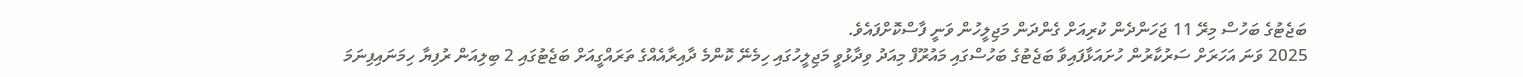ބަޖެޓުގެ ބަހުސް މިރޭ 11 ޖަހަންދެން ކުރިއަށް ގެންދަން މަޖިލީހުން ވަނީ ފާސްކޮށްފައެވެ.
2025 ވަނަ އަހަރަށް ސަރުކާރުން ހުށައަޅާފައިވާ ބަޖެޓުގެ ބަހުސްގައި މައުރޫފް މިއަދު ވިދާޅުވީ މަޖިލީހުގައި ހިމެނޭ ކޮންމެ ދާއިރާއެއްގެ ތަރައްގީއަށް ބަޖެޓުގައި 2 ބިލިއަން ރުފިޔާ ހިމަނައިފިނަމަ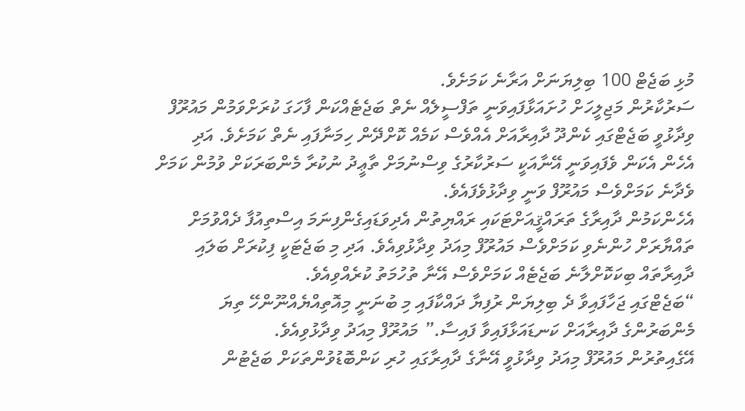މުޅި ބަޖެޓް 100 ބިލިޔަނަށް އަރާނެ ކަމަށެވެ.
ސަރުކާރުން މަޖިލީހަށް ހުށައަޅާފައިވަނީ ތަފްސީލެއް ނެތް ބަޖެޓެއްކަން ފާހަގަ ކުރަށްވަމުން މައުރޫފް ވިދާޅުވީ ބަޖެޓްގައި ކެންދޫ ދާއިރާއަށް އެއްވެސް ކަމެއް ކޮށްދޭން ހިމަނާފައި ނެތް ކަމަށެވެ. އަދި އެހެން އެކަން ވެފައިވަނީ އޭނާއަކީ ސަރުކާރުގެ ވިސްނުމަށް ތާޢީދު ނުކުރާ މެންބަރަކަށް ވުމުން ކަމަށް ވެދާނެ ކަމަށްވެސް މައުރޫފް ވަނީ ވިދާޅުވެފައެވެ.
އެހެންކަމުން ދާއިރާގެ ތަރައްޤީއަށްޓަކައި ރައްޔިތުން އެދިވަޑައިގެންފިނަމަ އިސްތިއުފާ ދެއްވުމަށް ތައްޔާރަށް ހުންނެވި ކަމަށްވެސް މައުރޫފް މިއަދު ވިދާޅުވިއެވެ. އަދި މި ބަޖެޓަކީ ފިކުރަށް ބަލައި ދާއިރާތައް ބިކަކޮށްލާނެ ބަޖެޓެއް ކަމަށްވެސް އޭނާ ތުހުމަތު ކުރެއްވިއެވެ.
“ބަޖެޓްގައި ޖަހާފައިވާ ދެ ބިލިޔަން ރުފިޔާ ދައްކާފައި މި ބުނަނީ މިއޮތިއްޔެއްނޫންހޭ ތިޔަ މެންބަރުންގެ ދާއިރާއަށް ކަނޑައަޅާފައިވާ ފައިސާ.” މައުރޫފް މިއަދު ވިދާޅުވިއެވެ.
އޭގެއިތުރުން މައުރޫފް މިއަދު ވިދާޅުވީ އޭނާގެ ދާއިރާގައި ހުރި ކަންބޮޑުވުންތަކަށް ބަޖެޓުން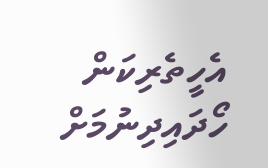އެހީތެރިކަން ހޯދައިދިނުމަށް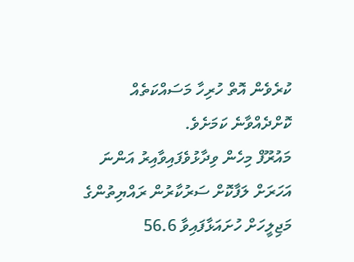ކުރެވެން އޮތް ހުރިހާ މަސައްކަތެއް ކޮށްދެއްވާނެ ކަމަށެވެ.
މައުރޫފް މިހެން ވިދާޅުވެފައިވާއިރު އަންނަ އަހަރަށް ލަފާކޮށް ސަރުކާރުން ރައްޔިތުންގެ މަޖިލީހަށް ހުށައަޅާފައިވާ 56.6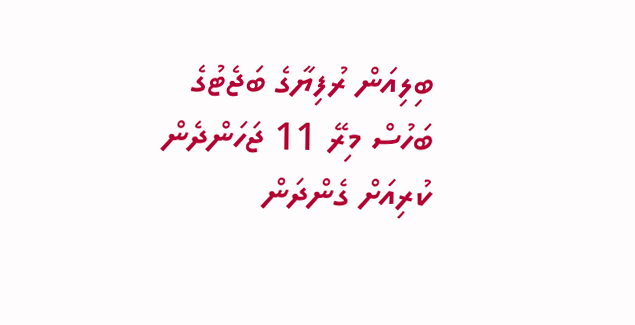ބިލިއަން ރުފިޔާގެ ބަޖެޓުގެ ބަހުސް މިރޭ 11 ޖަހަންދެން ކުރިއަށް ގެންދަން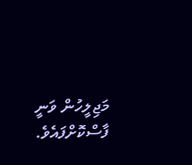މަޖިލީހުން ވަނީ ފާސްކޮށްފައެވެ.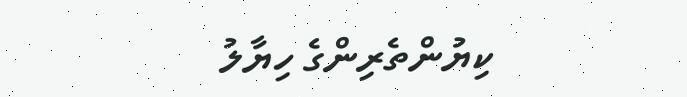ކިޔުންތެރިންގެ ހިޔާލު